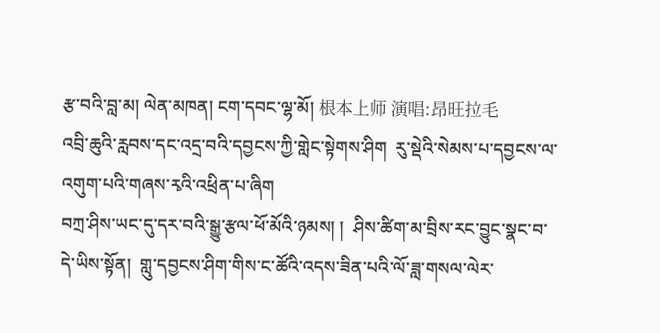རྩ་བའི་བླ་མ། ལེན་མཁན། ངག་དབང་ལྷ་མོ། 根本上师 演唱:昂旺拉毛
འབྲི་ཆུའི་རླབས་དང་འདྲ་བའི་དབྱངས་ཀྱི་གླེང་སྟེགས་ཤིག  རུ་སྡེའི་སེམས་པ་དབྱངས་ལ་འགུག་པའི་གཞས་རྭའི་འཕྲིན་པ་ཞིག
བཀྲ་ཤིས་ཡང་དུ་དར་བའི་སྒྱུ་རྩལ་ཕོ་མོའི་ཉམས། །  ཤིས་ཚིག་མ་བྲིས་རང་བྱུང་སྣང་བ་དེ་ཡིས་སྟོན།  གླུ་དབྱངས་ཤིག་གིས་ང་ཚོའི་འདས་ཟིན་པའི་ལོ་ཟླ་གསལ་ལེར་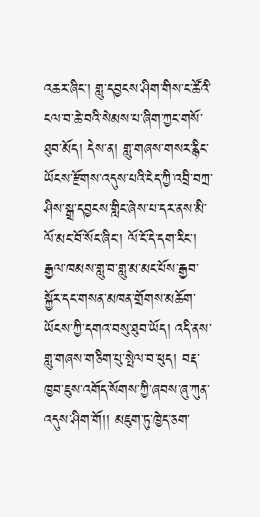འཆར་ཞིང་། གླུ་དབྱངས་ཤིག་གིས་ང་ཚོའི་ངལ་བ་ཆེ་བའི་སེམས་པ་ཞིག་ཀྱང་གསོ་ཐུབ་མོད། དེས་ན། གླུ་གཞས་གསར་རྙིང་ཡོངས་རྫོགས་འདུས་པའི་ངེད་ཀྱི་འབྲི་བཀྲ་ཤིས་སྒྲ་དབྱངས་གླིང་ཞེས་པ་དར་ནས་མི་ལོ་མང་བོ་སོང་ཞིང་། ལོ་ངོ་དེ་དག་རིང་། རྒྱལ་ཁམས་གླུ་བ་གླུ་མ་མང་པོས་རྒྱབ་སྐྱོར་དང་གསན་མཁན་གྲོགས་མཆོག་ཡོངས་ཀྱི་དགའ་བསུ་ཐུབ་ཡོད། འདི་ནས་གླུ་གཞས་གཅིག་པུ་སྤེལ་བ་ཕུད། བརྡ་ཁྱབ་ཇུས་འགོད་སོགས་ཀྱི་ཞབས་ཞུ་ཀུན་འདུས་ཤིག་གོ།། མཇུག་ཏུ་ཁྱེད་ཅག་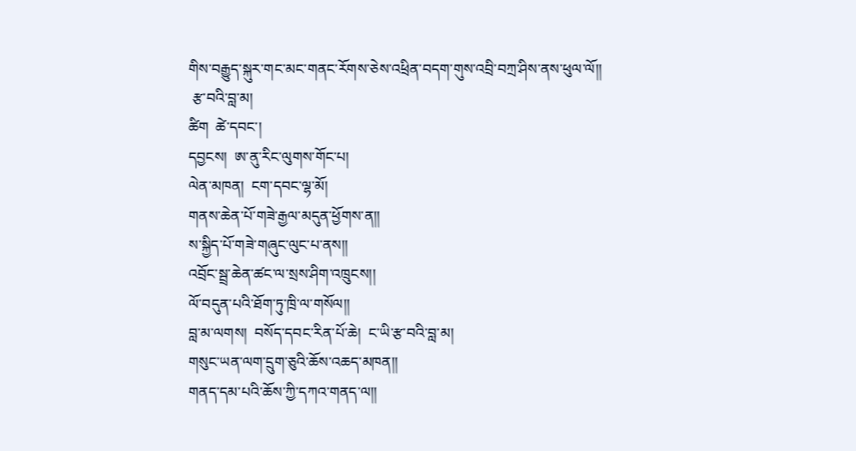གིས་བརྒྱུད་སྐུར་གང་མང་གནང་རོགས་ཅེས་འཕྲིན་བདག་གུས་འབྲི་བཀྲ་ཤིས་ནས་ཕུལ་ལོ།།
 རྩ་བའི་བླ་མ།
ཚིག  ཚེ་དབང་།
དབྱངས།  ཨ་ནུ་རིང་ལུགས་གོང་པ།
ལེན་མཁན།  ངག་དབང་ལྷ་མོ།
གནས་ཆེན་པོ་གཟེ་རྒྱལ་མདུན་ཕྱོགས་ན།།
ས་སྐྱིད་པོ་གཟེ་གཞུང་ལུང་པ་ནས།།
འབྲོང་སྦྲ་ཆེན་ཚང་ལ་སྲས་ཤིག་འཁྲུངས།།
ལོ་བདུན་པའི་ཐོག་ཏུ་ཁྲི་ལ་གསོལ།།
བླ་མ་ལགས།  བསོད་དབང་རིན་པོ་ཆེ།  ང་ཡི་རྩ་བའི་བླ་མ།
གསུང་ཡན་ལག་དྲུག་ཅུའི་ཆོས་འཆད་མཁན།།
གནད་དམ་པའི་ཆོས་ཀྱི་དཀའ་གནད་ལ།།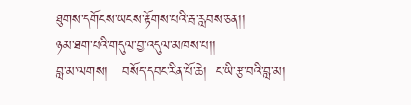ཐུགས་དགོངས་ཡངས་རྟོགས་པའི་རྦ་རླབས་ཅན།།
ཉམ་ཐག་པའི་གདུལ་བྱ་འདུལ་མཁས་པ།།
བླ་མ་ལགས།   བསོད་དབང་རིན་པོ་ཆེ།  ང་ཡི་རྩ་བའི་བླ་མ།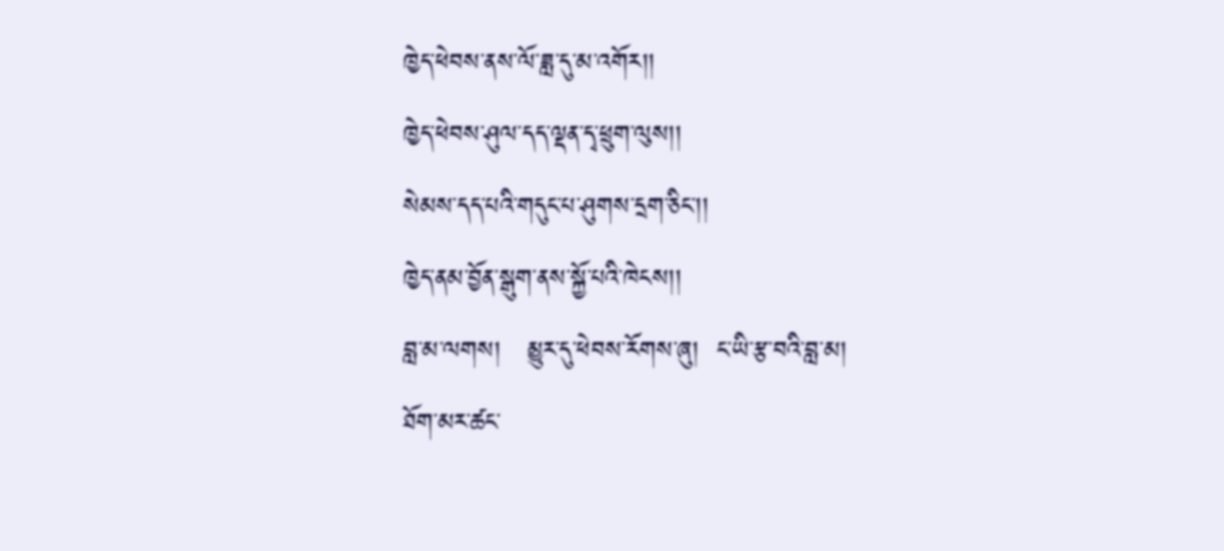ཁྱེད་ཕེབས་ནས་ལོ་ཟླ་དུ་མ་འགོར།།
ཁྱེད་ཕེབས་ཤུལ་དད་ལྡན་དྭ་ཕྲུག་ལུས།།
སེམས་དད་པའི་གདུང་པ་ཤུགས་དྲག་ཅིང་།།
ཁྱེད་ནམ་བྱོན་སྒུག་ནས་སྐྱོ་པའི་ཁེངས།།
བླ་མ་ལགས།   མྱུར་དུ་ཕེབས་རོགས་ཞུ།  ང་ཡི་རྩ་བའི་བླ་མ།
ཐོག་མར་ཚང་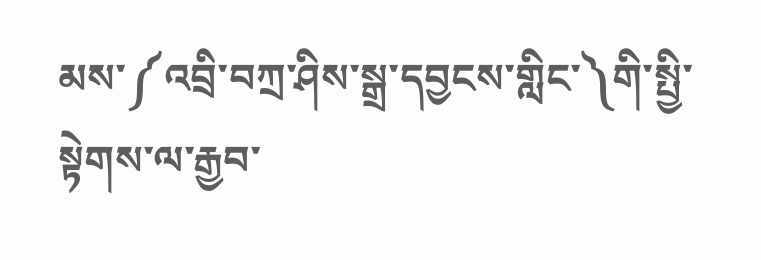མས་༼འབྲི་བཀྲ་ཤིས་སྒྲ་དབྱངས་གླིང་༽གི་སྤྱི་སྟེགས་ལ་རྒྱབ་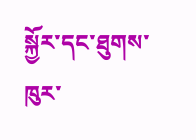སྐྱོར་དང་ཐུགས་ཁུར་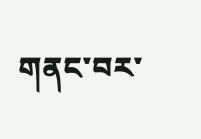གནང་བར་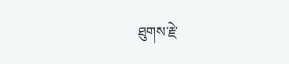ཐུགས་རྗེ་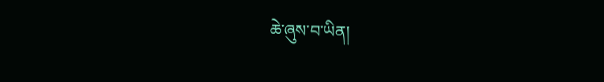ཆེ་ཞུས་བ་ཡིན།